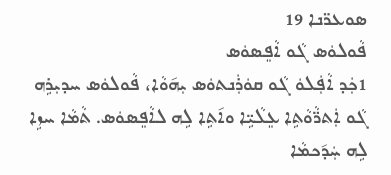ܣܘܥܪ̈ܢܐ 19
ܦܵܘܠܘܿܣ ܓܵܘ ܐܵܦܸܣܘܿܣ
1ܟܲܕ ܐܵܦܲܠܘܿ ܓܵܘ ܩܘܿܪܲܢܬܘܿܣ ܝܼܗ݇ܘܵܐ، ܦܵܘܠܘܿܣ ܚܕܝܼܪܹܗ ܓܵܘ ܐܲܬܪ̈ܵܘܵܬܹܐ ܥܸܠܵܝܹ̈ܐ ܘܐ݇ܬܹܐ ܠܹܗ ܠܐܵܦܸܣܘܿܣ. ܬܵܡܵܐ ܚܙܹܐ ܠܹܗ ܚܲܕ݇ܟܡܵܐ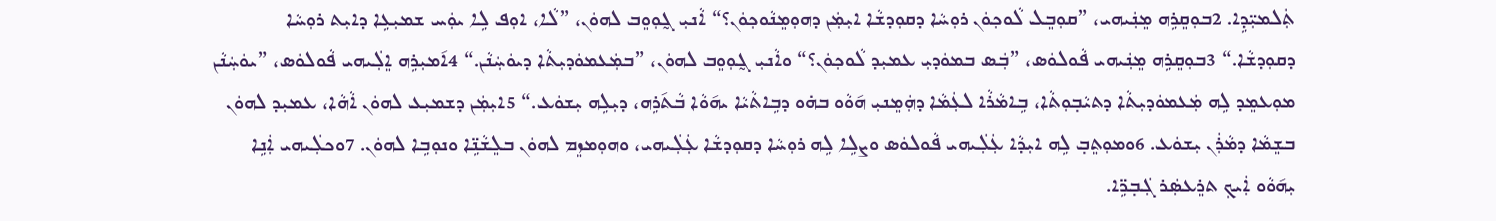ܬܲܠܡܝܼ̈ܕܹܐ. 2ܒܘܼܩܸܪܹܗ ܡܸܢܲܝܗܝ، ”ܩܘܼܒܸܠ ܠܵܘܟ݂ܘܿܢ ܪܘܼܚܵܐ ܕܩܘܼܕܫܵܐ ܐܝܼܡܲܢ ܕܗܘܼܡܸܢܵܘܟ݂ܘܿܢ؟“ ܐܵܢܝܼ ܓ̰ܘܼܘܸܒ ܠܗܘܿܢ، ”ܠܵܐ، ܐܘܼܦ ܠܹܐ ܝܘܲܚ ܫܡܝܼܥܹܐ ܕܐܝܼܬ ܪܘܼܚܵܐ ܕܩܘܼܕܫܵܐ.“ 3ܒܘܼܩܸܪܹܗ ܡܸܢܲܝܗܝ ܦܵܘܠܘܿܣ، ”ܒܲܣ ܒܡܘܿܕܝܼ ܥܡܝܼܕ ܠܵܘܟ݂ܘܿܢ؟“ ܘܐܵܢܝܼ ܓ̰ܘܼܘܸܒ ܠܗܘܿܢ، ”ܒܡܲܥܡܘܿܕܝܼܬܵܐ ܕܝܘܿܚܲܢܵܢ.“ 4ܐ݇ܡܝܼܪܹܗ ܐܸܠܲܝܗܝ ܦܵܘܠܘܿܣ، ”ܝܘܿܚܲܢܵܢ ܡܘܼܥܡܸܕ ܠܹܗ ܡܲܥܡܘܿܕܝܼܬܵܐ ܕܬܝܵܒ݂ܘܼܬܵܐ، ܒܹܐܡܵܪܵܐ ܠܥܲܡܵܐ ܕܗܲܡܸܢܝܼ ܗ݇ܘܵܘ ܒܗ̇ܘ ܕܒܹܐܬܵܝܵܐ ܝܗ݇ܘܵܐ ܒܵܬ݇ܪܹܗ، ܕܝܼܠܹܗ ܝܼܫܘܿܥ.“ 5ܐܝܼܡܲܢ ܕܫܡܝܼܥ ܠܗܘܿܢ ܐܵܗܵܐ، ܥܡܝܼܕ ܠܗܘܿܢ ܒܫܸܡܵܐ ܕܡܵܪܲܢ ܝܼܫܘܿܥ. 6ܘܡܘܼܬܸܒ݂ ܠܹܗ ܐܝܼܕܵܐ ܥܲܠܲܝܗܝ ܦܵܘܠܘܿܣ ܘܨܠܹܐ ܠܹܗ ܪܘܼܚܵܐ ܕܩܘܼܕܫܵܐ ܥܲܠܲܝܗܝ، ܘܗܘܼܡܙܸܡ ܠܗܘܿܢ ܒܠܸܫܵܢܹ̈ܐ ܘܢܘܼܒܹܐ ܠܗܘܿܢ. 7ܘܟܠܲܝܗܝ ܐܲܢܹܐ ܝܼܗ݇ܘܵܘ ܐܲܝܟ݂ ܬܪܸܥܣܲܪ ܓܲܒ݂ܪܹ̈ܐ.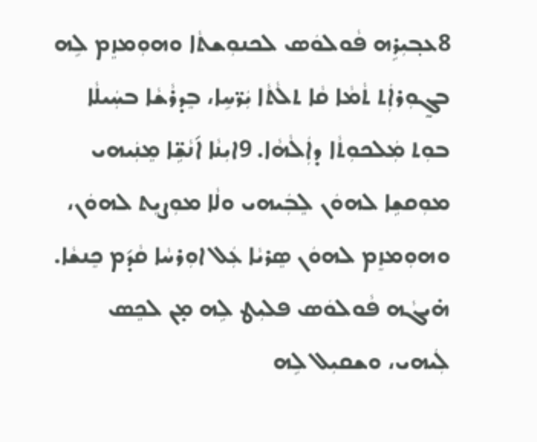8ܥܒ݂ܝܼܪܹܗ ܦܵܘܠܘܿܣ ܠܟܢܘܼܫܬܵܐ ܘܗܘܼܡܙܸܡ ܠܹܗ ܒܓ̰ܘܼܪܐܲܬ ܬܵܡܵܐ ܩܵܐ ܬܠܵܬܵܐ ܝܲܪ̈ܚܹܐ، ܒܸܕܪܵܫܵܐ ܒܚܲܝܠܵܐ ܒܘܼܬ ܡܲܠܟܘܼܬܵܐ ܕܐܲܠܵܗܵܐ. 9ܐܝܼܢܵܐ ܐ݇ܢܵܫܹ̈ܐ ܡܸܢܲܝܗܝ ܡܘܼܩܫܹܐ ܠܗܘܿܢ ܠܸܒܲܝܗܝ ܘܠܵܐ ܡܘܼܨܝܸܬ ܠܗܘܿܢ، ܘܗܘܼܡܙܸܡ ܠܗܘܿܢ ܣܸܪܝܵܐ ܥܲܠ ܐܘܼܪܚܵܐ ܩܵܕ݇ܡ ܟܸܢܫܵܐ. ܗ̇ܝܓܵܗ ܦܵܘܠܘܿܣ ܦܠܝܼܛ ܠܹܗ ܡ̣ܢ ܠܟܸܣ ܠܲܝܗܝ، ܘܫܩܝܼܠ ܠܹܗ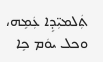ܬܲܠܡܝܼ̈ܕܹܐ ܥܲܡܹܗ، ܘܟܠ ܝܘܿܡ ܟܹܐ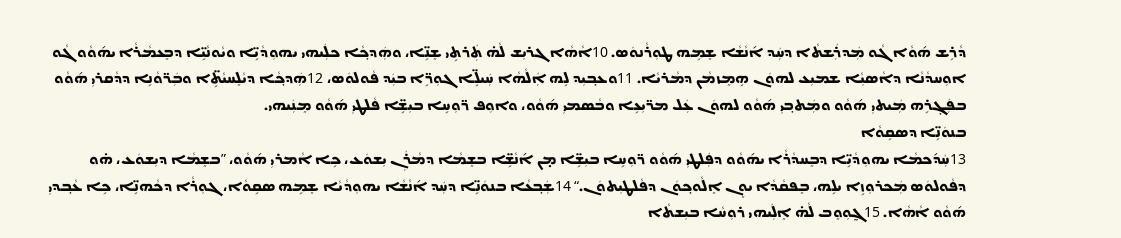ܕܵܪܹܫ ܗ݇ܘܵܐ ܓܵܘ ܡܲܕܪܲܫܬܵܐ ܕܚܲܕ ܐ݇ܢܵܫܵܐ ܫܸܡܹܗ ܛܘܼܪܵܢܘܿܣ. 10ܐܵܗܵܐ ܓܪܝܼܫ ܠܵܗ̇ ܬܲܪܬܹܝ ܫܸܢܹ̈ܐ، ܘܗܲܕܟ݂ܵܐ ܟܠܲܝܗܝ ܝܗܘܼܕܵܝܹ̈ܐ ܘܝܵܘܢܵܝܹ̈ܐ ܕܒܸܥܡܵܪܵܐ ܝܗ݇ܘܵܘ ܓܵܘ ܐܘܼܚܕܵܢܵܐ ܕܐܵܣܝܼܵܐ ܫܡܝܼܥ ܠܗܘܿܢ ܗܹܡܸܙܡܵܢ ܕܡܵܪܝܵܐ. 11ܘܥܒ݂ܝܼܕ ܠܹܗ ܐܲܠܵܗܵܐ ܚܲܝܠܹ̈ܐ ܓܘܼܪܹ̈ܐ ܒܝܲܕ ܦܵܘܠܘܿܣ، 12ܗܲܕܟ݂ܵܐ ܕܝܵܠܸܚܝܵܬܹ̈ܐ ܘܒܲܪ̈ܘܵܢܹܐ ܕܕܵܩܪܝܼ ܗ݇ܘܵܘ ܒܦܲܓ݂ܪܹܗ ܡܲܝܬܝܼ ܗ݇ܘܵܘ ܘܡܲܬܒ݂ܝܼ ܗ݇ܘܵܘ ܠܗܘܿܢ ܥܲܠ ܡܪ̈ܝܼܥܹܐ ܘܒܵܣܡܝܼ ܗ݇ܘܵܘ، ܘܐܘܼܦ ܪ̈ܘܼܚܹܐ ܒܝܼܫܹ̈ܐ ܦܵܠܛܝܼ ܗ݇ܘܵܘ ܡܸܢܲܝܗܝ.
ܒܢܘܿܢܹ̈ܐ ܕܣܩܹܘܵܐ
13ܚܲܕ݇ܟܡܵܐ ܝܗܘܼܕܵܝܹ̈ܐ ܕܒܸܚܕܵܪܵܐ ܝܗ݇ܘܵܘ ܕܦܲܠܛܝܼ ܗ݇ܘܵܘ ܪ̈ܘܼܚܹܐ ܒܝܼܫܹ̈ܐ ܡ̣ܢ ܐ݇ܢܵܫܹ̈ܐ ܒܫܸܡܵܐ ܕܡܵܪܲܢ ܝܼܫܘܿܥ، ܟܹܐ ܐܵܡܪܝܼ ܗ݇ܘܵܘ، ”ܒܫܸܡܵܐ ܕܝܼܫܘܿܥ، ܗ̇ܘ ܕܦܵܘܠܘܿܣ ܡܲܟܪܘܼܙܹܐ ܝܠܹܗ، ܒܸܦܩܵܕܵܐ ܝܘܸܢ ܐܸܠܵܘܟ݂ܘܿܢ ܕܦܵܠܛܝܼܬܘܿܢ.“ 14ܫܲܒ݂ܥܵܐ ܒܢܘܿܢܹ̈ܐ ܕܚܲܕ ܐ݇ܢܵܫܵܐ ܝܗܘܼܕܵܝܵܐ ܫܸܡܹܗ ܣܩܹܘܵܐ، ܓܘܼܪܵܐ ܕܟܵܗܢܹ̈ܐ، ܟܹܐ ܥܵܒ݂ܕܝܼ ܗ݇ܘܵܘ ܐܵܗܵܐ. 15ܓ̰ܘܼܘܸܒ ܠܵܗ̇ ܐܸܠܲܝܗܝ ܪܘܼܚܵܐ ܒܝܼܫܬܵܐ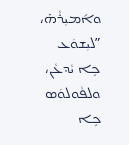ܘܐ݇ܡܝܼܪܵܗ̇، ”ܠܝܼܫܘܿܥ ܟܹܐ ܝܵܕܥܵܢ، ܘܠܦܵܘܠܘܿܣ ܟܹܐ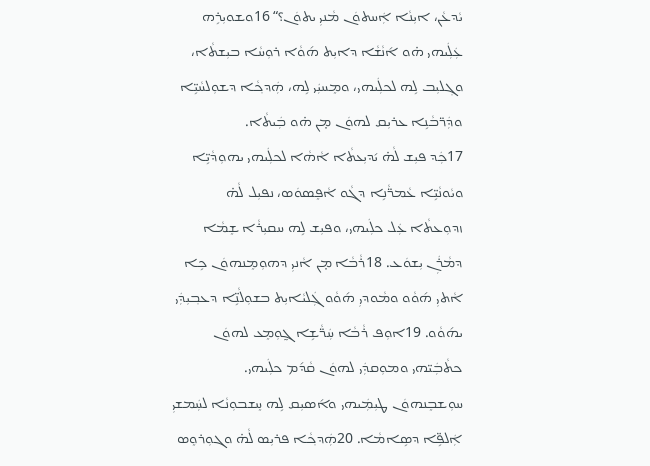ܝܵܕܥܵܢ، ܐܝܼܢܵܐ ܐܲܚܬܘܿܢ ܡܵܢܝܼ ܝܬܘܿܢ؟“ 16ܘܫܘܝܼܪܹܗ ܥܲܠܲܝܗܝ ܗ̇ܘ ܐ݇ܢܵܫܵܐ ܕܐܝܼܬ ܗ݇ܘܵܐ ܪܘܼܚܵܐ ܒܝܼܫܬܵܐ، ܘܓ݂ܠܝܼܒ ܠܹܗ ܠܟܠܲܝܗܝ، ܘܡܸܚܝܲܝ ܠܹܗ، ܗܲܕܟ݂ܵܐ ܕܫܘܼܠܚܵܝܹ̈ܐ ܘܕܲܪ̈ܒܵܢܹܐ ܥܪܝܼܩ ܠܗܘܿܢ ܡ̣ܢ ܗ̇ܘ ܒܲܝܬܵܐ.
17ܟܲܕ ܦܝܼܫ ܠܵܗ̇ ܝ݇ܕܝܼܥܬܵܐ ܐܵܗܵܐ ܠܟܠܲܝܗܝ ܝܗܘܼܕܵܝܹ̈ܐ ܘܝܵܘܢܵܝܹ̈ܐ ܥܵܡܪ̈ܵܢܹܐ ܕܓܵܘ ܐܵܦܸܣܘܿܣ، ܢܦܝܼܠ ܠܵܗ̇ ܙܕܘܼܥܬܵܐ ܥܲܠ ܟܠܲܝܗܝ، ܘܦܝܼܫ ܠܹܗ ܚܩܝܼܪܵܐ ܫܸܡܵܐ ܕܡܵܪܲܢ ܝܼܫܘܿܥ. 18ܪܵܒܵܐ ܡ̣ܢ ܐܵܢܝܼ ܕܗܘܼܡܸܢܗܘܿܢ ܟܹܐ ܐܵܬܝܼ ܗ݇ܘܵܘ ܘܡܵܘܕܝܼ ܗ݇ܘܵܘ ܓܲܠܝܵܐܝܼܬ ܒܫܘܼܠܵܢܹ̈ܐ ܕܥܒ݂ܝܼܕܲܝ ܝܗ݇ܘܵܘ. 19ܐܘܼܦ ܪܵܒܵܐ ܚܲܪ̈ܵܫܹܐ ܓ̰ܘܼܡܸܥ ܠܗܘܿܢ ܟܬܵܒܲܝ̈ܗܝ ܘܡܘܼܩܕܲܝ ܠܗܘܿܢ ܩܵܕ݇ܡ ܟܠܲܝܗܝ. ܚܘܼܫܒܸܢܗܘܿܢ ܛܝܼܡܲܝܗܝ ܘܐ݇ܣܝܼܩ ܠܹܗ ܚܸܫܒܘܼܢܵܐ ܠܚܲܡܫܝܼ ܐܲܠܦܹ̈ܐ ܕܣܹܐܡܵܐ. 20ܗܲܕܟ݂ܵܐ ܦܪܝܼܣ ܠܵܗ̇ ܘܓܘܼܪܘܸܣ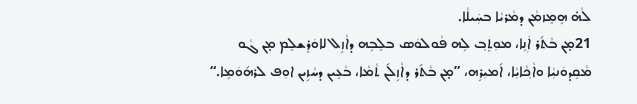ܠܵܗ̇ ܗܹܡܸܙܡܵܢ ܕܡܵܪܝܵܐ ܒܚܲܝܠܵܐ.
21ܡ̣ܢ ܒܵܬ݇ܪ ܐܲܢܹܐ، ܡܘܼܬܸܒ݂ ܠܹܗ ܦܵܘܠܘܿܣ ܒܠܸܒܹܗ ܕܐܵܙܹܠ ܠܐܘܿܪܸܫܠܸܡ ܡ̣ܢ ܓܵܘ ܡܵܩܹܕܘܿܢܝܼܵܐ ܘܐܵܟ݂ܵܐܝܼܵܐ، ܐ݇ܡܝܼܪܹܗ، ”ܡ̣ܢ ܒܵܬ݇ܪ ܕܐܵܙܹܠ݇ܢ ܬܵܡܵܐ، ܒܵܥܹܝܢ ܕܚܵܙܹܝܢ ܐܘܼܦ ܠܪܗ݇ܘܿܡܹܐ.“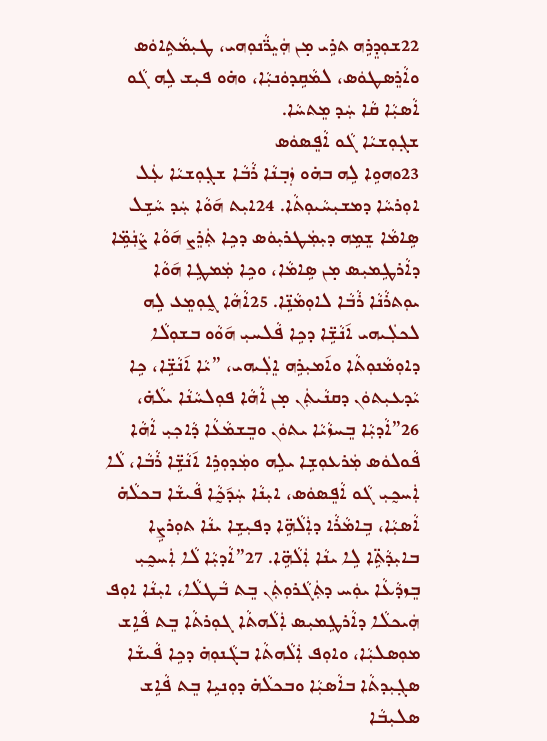22ܫܘܼܕܸܪܹܗ ܬܪܹܝ ܡ̣ܢ ܗܲܝܸܪ̈ܵܢܘܼܗܝ، ܛܝܼܡܵܬܹܐܘܿܣ ܘܐܵܪܸܣܛܘܿܣ، ܠܡܵܩܹܕܘܿܢܝܼܵܐ، ܘܗ̇ܘ ܦܝܼܫ ܠܹܗ ܓܵܘ ܐܵܣܝܼܵܐ ܩܵܐ ܚܲܕ ܡܸܬܚܵܐ.
ܫܓ݂ܘܼܫܝܵܐ ܓܵܘ ܐܵܦܸܣܘܿܣ
23ܘܗܘܹܐ ܠܹܗ ܒܗ̇ܘ ܙܲܒ݂ܢܵܐ ܪܵܒܵܐ ܫܓ݂ܘܼܫܝܵܐ ܥܲܠ ܐܘܼܪܚܵܐ ܕܡܫܝܼܚܵܝܘܼܬܵܐ. 24ܐܝܼܬ ܗ݇ܘܵܐ ܚܲܕ ܚܵܫܹܠ ܣܹܐܡܵܐ ܫܸܡܹܗ ܕܝܼܡܲܛܪܝܼܘܿܣ ܕܟܹܐ ܬܲܪܸܨ ܗ݇ܘܵܐ ܨܵܢܲܡܹ̈ܐ ܕܐܵܪܛܹܡܝܼܣ ܡ̣ܢ ܣܹܐܡܵܐ، ܘܟܹܐ ܡܲܡܛܹܐ ܗ݇ܘܵܐ ܝܘܼܬܪܵܢܵܐ ܪܵܒܵܐ ܠܐܘܼܡܵܢܹ̈ܐ. 25ܐܵܗܵܐ ܓ̰ܘܼܡܸܥ ܠܹܗ ܠܟܠܲܝܗܝ ܐ݇ܢܵܫܹ̈ܐ ܕܟܹܐ ܦܵܠܚܝܼ ܗ݇ܘܵܘ ܒܫܘܼܠܵܐ ܕܐܘܼܡܵܢܘܼܬܵܐ ܘܐ݇ܡܝܼܪܹܗ ܐܸܠܲܝܗܝ، ”ܝܵܐ ܐ݇ܢܵܫܹ̈ܐ، ܟܹܐ ܝܵܕܥܝܼܬܘܿܢ ܕܩܢܵܝܬܲܢ ܡ̣ܢ ܐܵܗܵܐ ܦܘܼܠܚܵܢܵܐ ܝܠܵܗ̇، 26”ܐܵܕܝܼܵܐ ܒܸܚܙܵܝܵܐ ܝܬܘܿܢ ܘܒܸܫܡܵܥܵܐ ܕܵܐܟ݂ܝܼ ܐܵܗܵܐ ܦܵܘܠܘܿܣ ܡܲܪܥܘܼܫܹܐ ܝܠܹܗ ܘܡܲܕܘܼܪܹܐ ܐ݇ܢܵܫܹ̈ܐ ܪܵܒܵܐ، ܠܵܐ ܐܲܚܟ̰ܝܼ ܓܵܘ ܐܵܦܸܣܘܿܣ، ܐܝܼܢܵܐ ܚܲܕ݇ܟ̰ܵܐ ܦܵܝܫܵܐ ܒܟܠܵܗ̇ ܐܵܣܝܼܵܐ، ܒܹܐܡܵܪܵܐ ܕܐܲܠܵܗܹ̈ܐ ܕܦܝܼܫܹܐ ܝܢܵܐ ܬܘܼܪܨܹܐ ܒܐܝܼܕܵܬܹ̈ܐ ܠܹܐ ܝܢܵܐ ܐܲܠܵܗܹ̈ܐ. 27”ܐܵܕܝܼܵܐ ܠܵܐ ܐܲܚܟ̰ܝܼ ܒܸܙܕܵܥܵܐ ܝܘܲܚ ܕܬܲܓܵܪܘܼܬܲܢ ܒܸܬ ܒܵܛܠܵܐ، ܐܝܼܢܵܐ ܐܘܼܦ ܗܲܝܟܠܵܐ ܕܐܵܪܛܹܡܝܼܣ ܐܲܠܵܗܬܵܐ ܓܘܼܪܬܵܐ ܒܸܬ ܦܵܐܹܫ ܡܘܼܣܠܝܼܵܐ، ܘܐܘܼܦ ܐܲܠܵܗܬܵܐ ܒܓܵܢܘܼܗ̇ ܕܟܹܐ ܦܵܝܫܵܐ ܣܓ݂ܝܼܕܬܵܐ ܒܐܵܣܝܼܵܐ ܘܒܟܠܵܗ̇ ܕܘܼܢܝܹܐ ܒܸܬ ܦܵܐܹܫ ܣܠܝܼܒܵܐ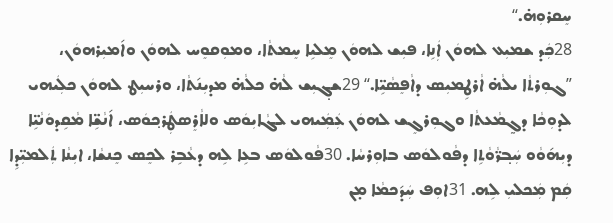ܚܸܩܪܘܼܗ̇.“
28ܟܲܕ ܫܡܝܼܥ ܠܗܘܿܢ ܐܲܢܹܐ، ܦܝܼܫ ܠܗܘܿܢ ܡܸܠܝܹܐ ܚܸܡܬܵܐ، ܘܡܘܼܩܘܸܚ ܠܗܘܿܢ ܘܐ݇ܡܝܼܪܗܘܿܢ، ”ܓܘܼܪܬܵܐ ܝܠܵܗ̇ ܐܵܪܛܹܡܝܼܣ ܕܐܵܦܸܣܵܝܹ̈ܐ.“ 29ܫܓ݂ܝܼܫ ܠܵܗ̇ ܟܠܵܗ̇ ܡܕܝܼܢ݇ܬܵܐ، ܘܪܚܝܼܛ ܠܗܘܿܢ ܟܠܲܝܗܝ ܠܕܘܼܟܵܐ ܕܓ̰ܡܵܥܬܵܐ ܘܓܘܼܪܓܸܫ ܠܗܘܿܢ ܥܲܡܲܝܗܝ ܠܓܵܐܝܼܘܿܣ ܘܠܐܵܪܸܣܛܲܪܟ݂ܘܿܣ، ܐ݇ܢܵܫܹ̈ܐ ܡܵܩܹܕܘܿܢܵܝܹ̈ܐ ܕܝܼܗ݇ܘܵܘ ܚܲܒ݂ܪ̈ܵܘܵܬܹܐ ܕܦܵܘܠܘܿܣ ܒܐܘܼܪܚܵܐ. 30ܦܵܘܠܘܿܣ ܒܥܹܐ ܠܹܗ ܕܥܵܒܹܪ ܠܟܸܣ ܟܸܢܫܵܐ، ܐܝܼܢܵܐ ܬܲܠܡܝܼ̈ܕܹܐ ܩܲܡ ܡܲܟܠܝܼ ܠܹܗ. 31ܐܘܼܦ ܚܲܕ݇ܟܡܵܐ ܡ̣ܢ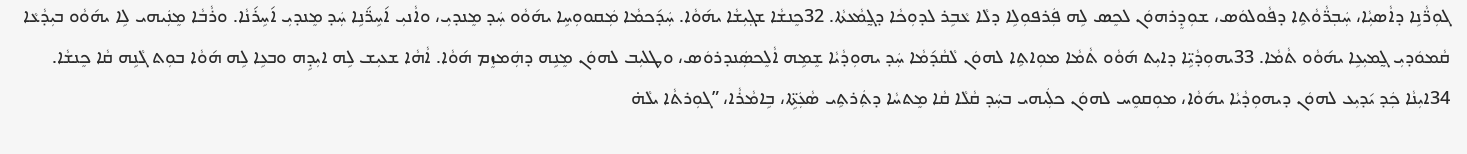ܓܘܼܪ̈ܵܢܹܐ ܕܐܵܣܝܼܵܐ، ܚܲܒ݂ܪ̈ܵܘܵܬܹܐ ܕܦܵܘܠܘܿܣ، ܫܘܼܕܸܪܗܘܿܢ ܠܟܸܣ ܠܹܗ ܦܲܪܦܘܼܠܹܐ ܕܠܵܐ ܥܵܒܹܪ ܠܕܘܼܟܵܐ ܕܓ̰ܡܵܥܬܵܐ. 32ܟܸܢܫܵܐ ܫܓ݂ܝܼܫܵܐ ܝܗ݇ܘܵܐ. ܚܲܕ݇ܟܡܵܐ ܡܲܩܘܘܼܚܹܐ ܝܗ݇ܘܵܘ ܚܲܕ ܡܸܢܕܝܼ، ܘܐܵܢܝܼ ܐ݇ܚܹܪ̈݇ܢܹܐ ܚܲܕ ܡܸܢܕܝܼ ܐ݇ܚܹܪ݇ܢܵܐ. ܘܪܵܒܵܐ ܡܸܢܲܝܗܝ ܠܹܐ ܝܗ݇ܘܵܘ ܒܝܼܕܵܥܵܐ ܩܵܡܘܿܕܝܼ ܓ̰ܡܝܼܥܹܐ ܝܗ݇ܘܵܘ ܬܵܡܵܐ. 33ܝܗܘܼܕܵܝܹ̈ܐ ܕܐܝܼܬ ܗ݇ܘܵܘ ܬܵܡܵܐ ܡܘܼܐܬܹܐ ܠܗܘܿܢ ܠܵܩܵܕ݇ܡܵܐ ܚܲܕ ܝܗܘܼܕܵܝܵܐ ܫܸܡܹܗ ܐܵܠܸܟܣܲܢܕܪܘܿܣ، ܘܛܠܝܼܒ ܠܗܘܿܢ ܡܸܢܹܗ ܕܗܲܡܙܸܡ ܗ݇ܘܵܐ. ܐܵܗܵܐ ܫܥܝܼܫ ܠܹܗ ܐܝܼܕܹܗ ܘܒܥܹܐ ܠܹܗ ܗ݇ܘܵܐ ܒܘܼܬ ܓܵܢܹܗ ܩܵܐ ܟܸܢܫܵܐ. 34ܐܝܼܢܵܐ ܟܲܕ ܝ݇ܕܝܼܥ ܠܗܘܿܢ ܕܝܗܘܼܕܵܝܵܐ ܝܗ݇ܘܵܐ، ܡܘܼܩܘܸܚ ܠܗܘܿܢ ܟܠܲܝܗܝ ܒܚܲܕ ܩܵܠܵܐ ܩܵܐ ܡܸܬܚܵܐ ܕܬܲܪܬܹܝ ܣܵܥܲܬܹ̈ܐ، ܒܹܐܡܵܪܵܐ، ”ܓܘܼܪܬܵܐ ܝܠܵܗ̇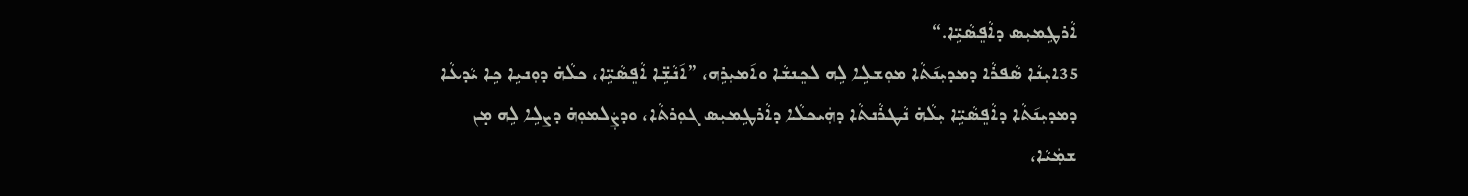ܐܵܪܛܹܡܝܼܣ ܕܐܵܦܸܣܵܝܹ̈ܐ.“
35ܐܝܼܢܵܐ ܣܵܦܪܵܐ ܕܡܕܝܼܢ݇ܬܵܐ ܡܘܼܫܠܹܐ ܠܹܗ ܠܟܸܢܫܵܐ ܘܐ݇ܡܝܼܪܹܗ، ”ܐ݇ܢܵܫܹ̈ܐ ܐܵܦܸܣܵܝܹ̈ܐ، ܟܠܵܗ̇ ܕܘܼܢܝܹܐ ܟܹܐ ܝܵܕܥܵܐ ܕܡܕܝܼܢ݇ܬܵܐ ܕܐܵܦܸܣܵܝܹ̈ܐ ܝܼܠܵܗ̇ ܢܵܛܪܵܢܬܵܐ ܕܗܲܝܟܠܵܐ ܕܐܵܪܛܹܡܝܼܣ ܓܘܼܪܬܵܐ، ܘܕܨܲܠܡܘܼܗ̇ ܕܨܠܹܐ ܠܹܗ ܡ̣ܢ ܫܡܲܝܵܐ،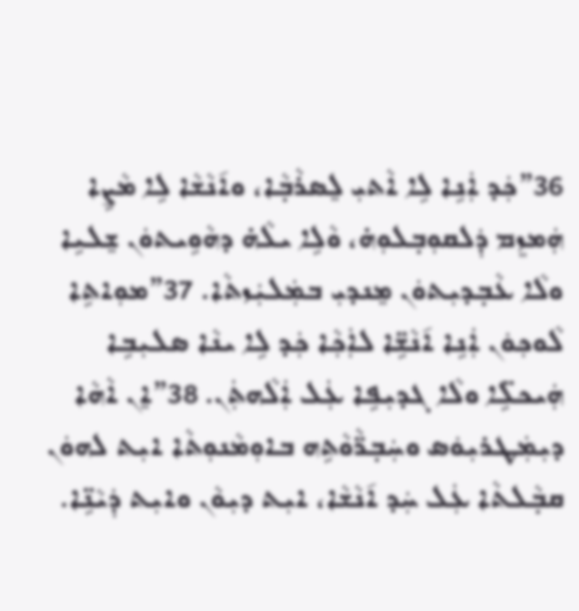36”ܟܲܕ ܐܲܢܹܐ ܠܹܐ ܐܵܬܝܼ ܠܸܣܪܵܒ݂ܵܐ، ܘܐ݇ܢܵܫܵܐ ܠܹܐ ܡܵܨܹܐ ܗܲܡܙܸܡ ܕܲܠܩܘܼܒ݂ܠܘܼܗ̇، ܘܵܠܹܐ ܝܠܵܗ̇ ܕܗܵܘܹܝܬܘܿܢ ܫܸܠܝܹܐ ܘܠܵܐ ܥܵܒ݂ܕܝܼܬܘܿܢ ܡܸܢܕܝܼ ܒܡܲܠܝܲܙܬܵܐ. 37”ܡܘܼܐܬܹܐ ܠܵܘܟ݂ܘܿܢ ܐܲܢܹܐ ܐ݇ܢܵܫܹ̈ܐ ܠܐܲܟ݂ܵܐ ܟܲܕ ܠܹܐ ܝܢܵܐ ܣܠܝܼܒܹܐ ܗܲܝܟܠܹ̈ܐ ܘܠܵܐ ܓܕܝܼܦܹܐ ܥܲܠ ܐܲܠܵܗܬܲܢ. 38”ܐܸܢ ܐܵܗܵܐ ܕܝܼܡܲܛܪܝܼܘܿܣ ܘܚܲܒ݂ܪ̈ܵܘܵܬܹܗ ܒܐܘܼܡܵܢܘܼܬܵܐ ܐܝܼܬ ܠܗܘܿܢ ܩܒ݂ܵܠܬܵܐ ܥܲܠ ܚܲܕ ܐ݇ܢܵܫܵܐ، ܐܝܼܬ ܕܝܼܘܵܢ ܘܐܝܼܬ ܕܲܝܵܢܹ̈ܐ.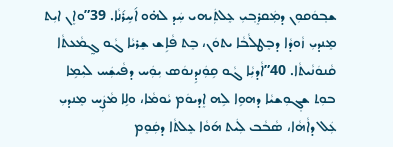ܫܒ݂ܘܿܩܘܼܢ ܕܡܲܩܪܸܒ݂ܝܼ ܥܸܠܬܲܝܗܝ ܚܲܕ ܠܗ̇ܘ ܐ݇ܚܹܪ݇ܢܵܐ. 39”ܘܐܸܢ ܐܝܼܬ ܡܸܢܕܝܼ ܙܵܘܕܵܐ ܕܒܸܛܠܵܒܵܐ ܝܬܘܿܢ، ܒܸܬ ܦܵܐܹܫ ܫܸܪܝܵܐ ܓܵܘ ܓ̰ܡܵܥܬܵܐ ܩܵܢܘܿܢܵܝܬܵܐ. 40”ܐܵܕܝܼܵܐ ܓܵܘ ܩܹܘܲܢܕܹܢܘܿܣ ܝܼܘܲܚ ܕܦܵܝܫܲܚ ܠܝܼܡܹܐ ܒܘܼܬ ܫܓ݂ܘܼܫܝܵܐ ܕܗܘܹܐ ܠܹܗ ܐܸܕܝܘܿܡ ܝܵܘܡܵܐ، ܘܠܹܐ ܡܵܨܲܚ ܡܸܢܕܝܼ ܥܲܠ ܕܐܵܗܵܐ، ܣܵܒܵܒ ܠܲܝܬ ܗ݇ܘܵܐ ܥܸܠܬܵܐ ܕܩܲܘܸܡ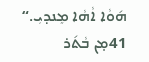ܗ݇ܘܵܐ ܐܵܗܵܐ ܡܸܢܕܝܼ.“ 41ܡ̣ܢ ܒܵܬ݇ܪ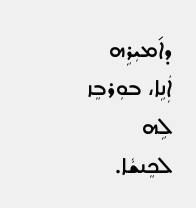ܕܐ݇ܡܝܼܪܹܗ ܐܲܢܹܐ، ܒܘܼܪܒܸܙ ܠܹܗ ܠܟܸܢܫܵܐ.